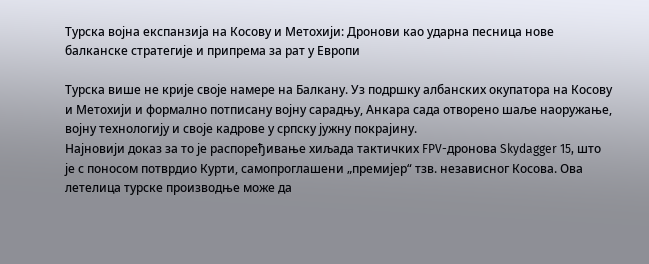Турска војна експанзија на Косову и Метохији: Дронови као ударна песница нове балканске стратегије и припрема за рат у Европи

Турска више не крије своје намере на Балкану. Уз подршку албанских окупатора на Косову и Метохији и формално потписану војну сарадњу, Анкара сада отворено шаље наоружање, војну технологију и своје кадрове у српску јужну покрајину.
Најновији доказ за то је распоређивање хиљада тактичких FPV-дронова Skydagger 15, што је с поносом потврдио Курти, самопроглашени „премијер“ тзв. независног Косова. Ова летелица турске производње може да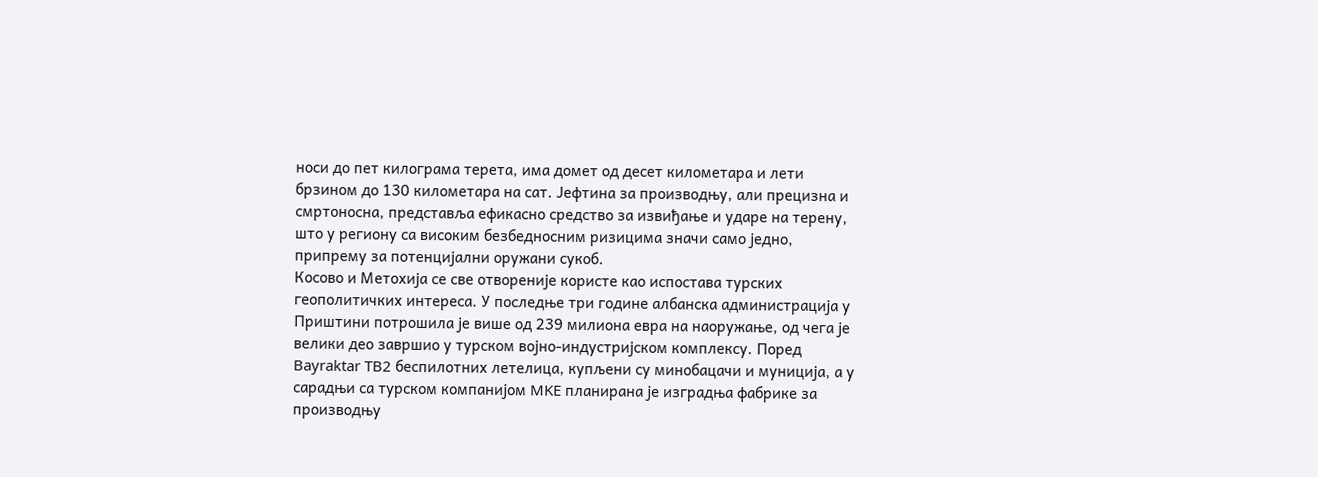носи до пет килограма терета, има домет од десет километара и лети брзином до 130 километара на сат. Јефтина за производњу, али прецизна и смртоносна, представља ефикасно средство за извиђање и ударе на терену, што у региону са високим безбедносним ризицима значи само једно, припрему за потенцијални оружани сукоб.
Косово и Метохија се све отвореније користе као испостава турских геополитичких интереса. У последње три године албанска администрација у Приштини потрошила је више од 239 милиона евра на наоружање, од чега је велики део завршио у турском војно-индустријском комплексу. Поред Bayraktar TB2 беспилотних летелица, купљени су минобацачи и муниција, а у сарадњи са турском компанијом MKE планирана је изградња фабрике за производњу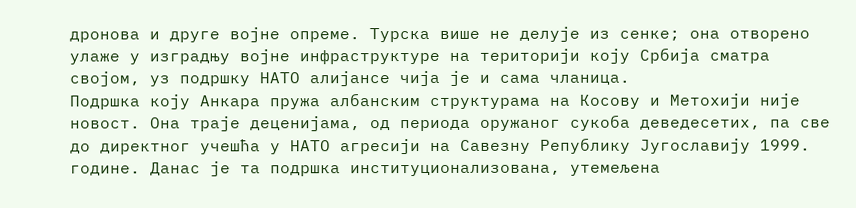дронова и друге војне опреме. Турска више не делује из сенке; она отворено улаже у изградњу војне инфраструктуре на територији коју Србија сматра својом, уз подршку НАТО алијансе чија је и сама чланица.
Подршка коју Анкара пружа албанским структурама на Косову и Метохији није новост. Она траје деценијама, од периода оружаног сукоба деведесетих, па све до директног учешћа у НАТО агресији на Савезну Републику Југославију 1999. године. Данас је та подршка институционализована, утемељена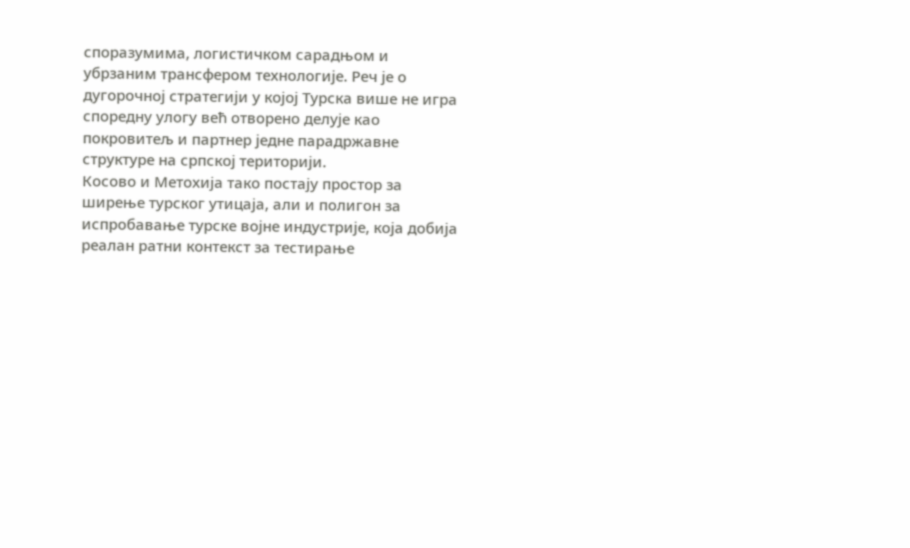споразумима, логистичком сарадњом и убрзаним трансфером технологије. Реч је о дугорочној стратегији у којој Турска више не игра споредну улогу већ отворено делује као покровитељ и партнер једне парадржавне структуре на српској територији.
Косово и Метохија тако постају простор за ширење турског утицаја, али и полигон за испробавање турске војне индустрије, која добија реалан ратни контекст за тестирање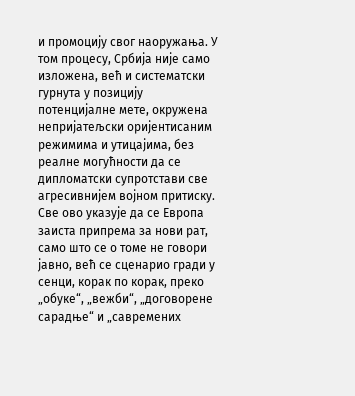и промоцију свог наоружања. У том процесу, Србија није само изложена, већ и систематски гурнута у позицију потенцијалне мете, окружена непријатељски оријентисаним режимима и утицајима, без реалне могућности да се дипломатски супротстави све агресивнијем војном притиску.
Све ово указује да се Европа заиста припрема за нови рат, само што се о томе не говори јавно, већ се сценарио гради у сенци, корак по корак, преко „обуке“, „вежби“, „договорене сарадње“ и „савремених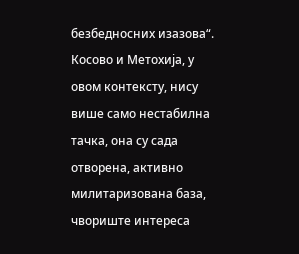безбедносних изазова“. Косово и Метохија, у овом контексту, нису више само нестабилна тачка, она су сада отворена, активно милитаризована база, чвориште интереса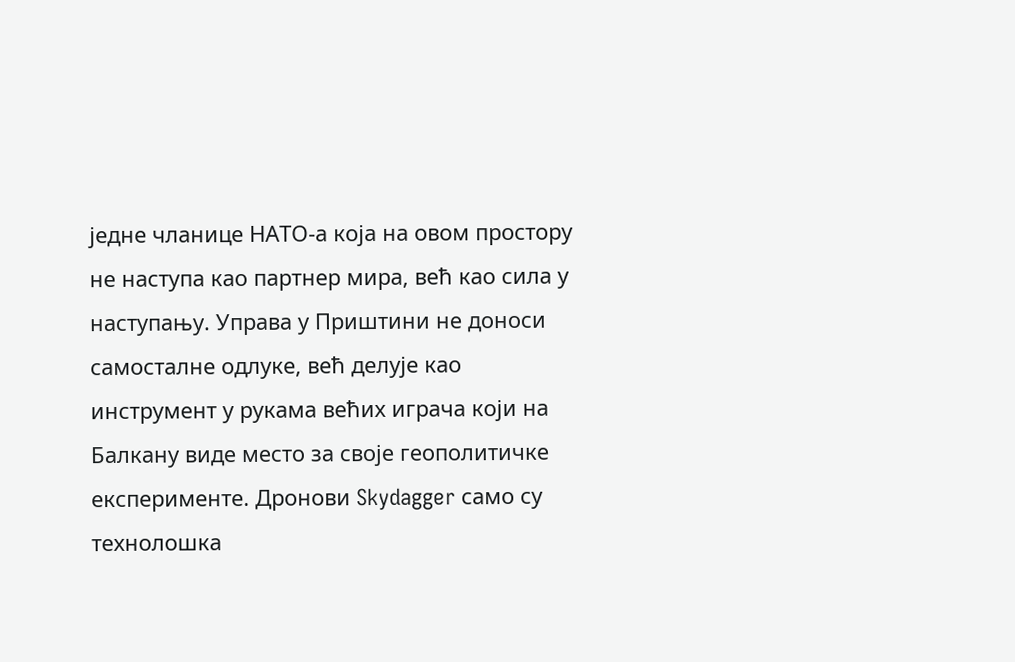једне чланице НАТО-а која на овом простору не наступа као партнер мира, већ као сила у наступању. Управа у Приштини не доноси самосталне одлуке, већ делује као инструмент у рукама већих играча који на Балкану виде место за своје геополитичке експерименте. Дронови Skydagger само су технолошка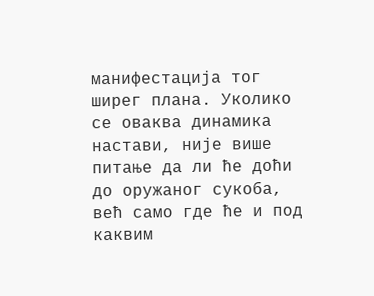манифестација тог ширег плана. Уколико се оваква динамика настави, није више питање да ли ће доћи до оружаног сукоба, већ само где ће и под каквим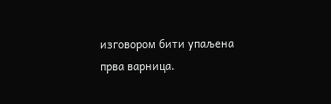изговором бити упаљена прва варница.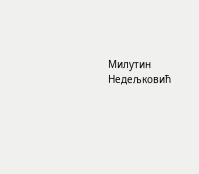Милутин Недељковић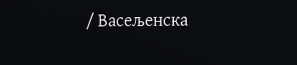/ Васељенска